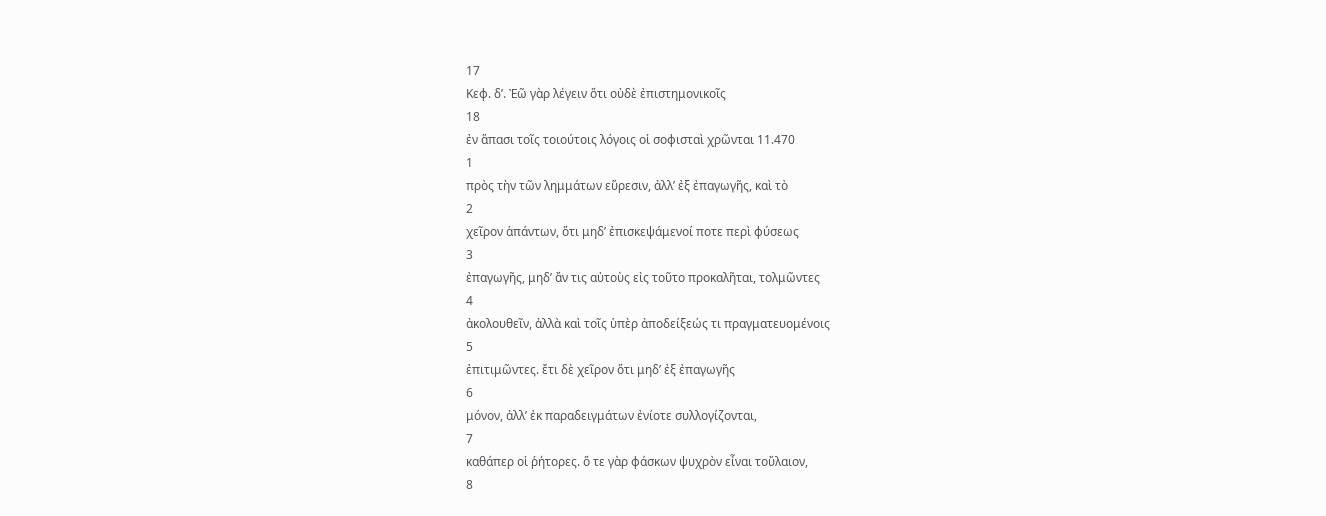17
Κεφ. δʹ. Ἐῶ γὰρ λέγειν ὅτι οὐδὲ ἐπιστημονικοῖς
18
ἐν ἅπασι τοῖς τοιούτοις λόγοις οἱ σοφισταὶ χρῶνται 11.470
1
πρὸς τὴν τῶν λημμάτων εὕρεσιν, ἀλλ’ ἐξ ἐπαγωγῆς, καὶ τὸ
2
χεῖρον ἁπάντων, ὅτι μηδ’ ἐπισκεψάμενοί ποτε περὶ φύσεως
3
ἐπαγωγῆς, μηδ’ ἄν τις αὐτοὺς εἰς τοῦτο προκαλῆται, τολμῶντες
4
ἀκολουθεῖν, ἀλλὰ καὶ τοῖς ὑπὲρ ἀποδείξεώς τι πραγματευομένοις
5
ἐπιτιμῶντες. ἔτι δὲ χεῖρον ὅτι μηδ’ ἐξ ἐπαγωγῆς
6
μόνον, ἀλλ’ ἐκ παραδειγμάτων ἐνίοτε συλλογίζονται,
7
καθάπερ οἱ ῥήτορες. ὅ τε γὰρ φάσκων ψυχρὸν εἶναι τοὔλαιον,
8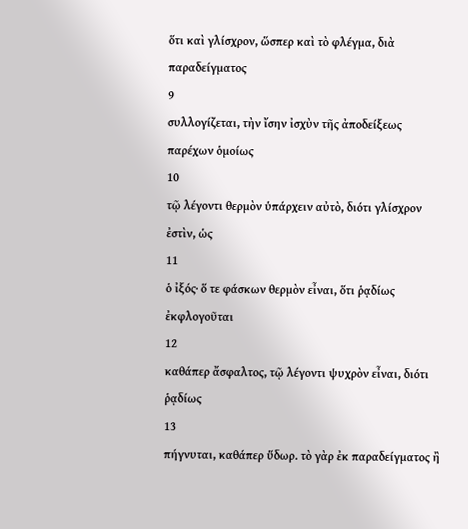ὅτι καὶ γλίσχρον, ὥσπερ καὶ τὸ φλέγμα, διὰ παραδείγματος
9
συλλογίζεται, τὴν ἴσην ἰσχὺν τῆς ἀποδείξεως παρέχων ὁμοίως
10
τῷ λέγοντι θερμὸν ὑπάρχειν αὐτὸ, διότι γλίσχρον ἐστὶν, ὡς
11
ὁ ἰξός· ὅ τε φάσκων θερμὸν εἶναι, ὅτι ῥᾳδίως ἐκφλογοῦται
12
καθάπερ ἄσφαλτος, τῷ λέγοντι ψυχρὸν εἶναι, διότι ῥᾳδίως
13
πήγνυται, καθάπερ ὕδωρ. τὸ γὰρ ἐκ παραδείγματος ἢ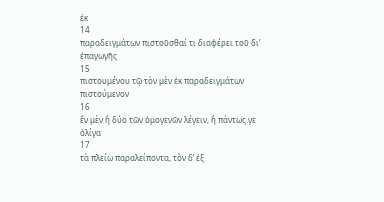ἐκ
14
παραδειγμάτων πιστοῦσθαί τι διαφέρει τοῦ δι’ ἐπαγωγῆς
15
πιστουμένου τῷ τὸν μὲν ἐκ παραδειγμάτων πιστούμενον
16
ἓν μὲν ἢ δύο τῶν ὁμογενῶν λέγειν, ἢ πάντως γε ὀλίγα
17
τὰ πλείω παραλείποντα, τὸν δ’ ἐξ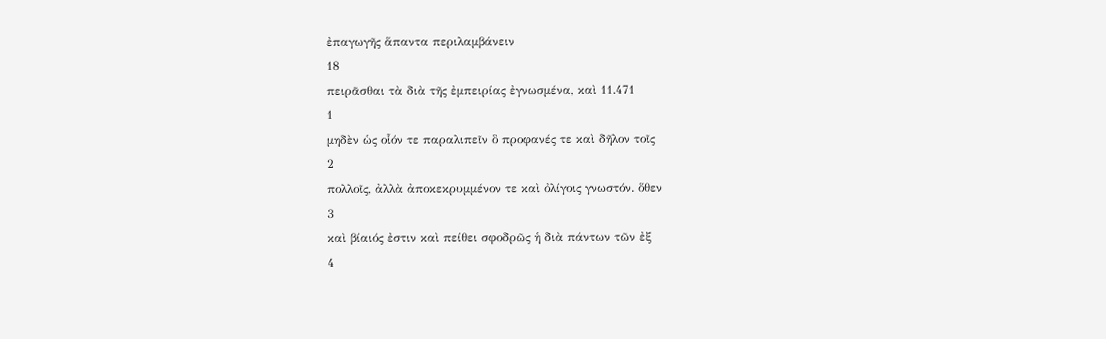ἐπαγωγῆς ἅπαντα περιλαμβάνειν
18
πειρᾶσθαι τὰ διὰ τῆς ἐμπειρίας ἐγνωσμένα, καὶ 11.471
1
μηδὲν ὡς οἷόν τε παραλιπεῖν ὃ προφανές τε καὶ δῆλον τοῖς
2
πολλοῖς, ἀλλὰ ἀποκεκρυμμένον τε καὶ ὀλίγοις γνωστόν. ὅθεν
3
καὶ βίαιός ἐστιν καὶ πείθει σφοδρῶς ἡ διὰ πάντων τῶν ἐξ
4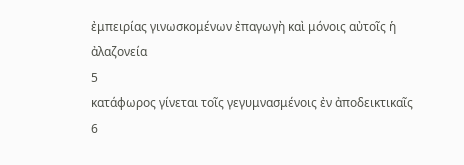ἐμπειρίας γινωσκομένων ἐπαγωγὴ καὶ μόνοις αὐτοῖς ἡ ἀλαζονεία
5
κατάφωρος γίνεται τοῖς γεγυμνασμένοις ἐν ἀποδεικτικαῖς
6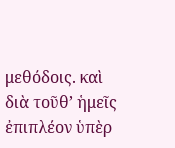μεθόδοις. καὶ διὰ τοῦθ’ ἡμεῖς ἐπιπλέον ὑπὲρ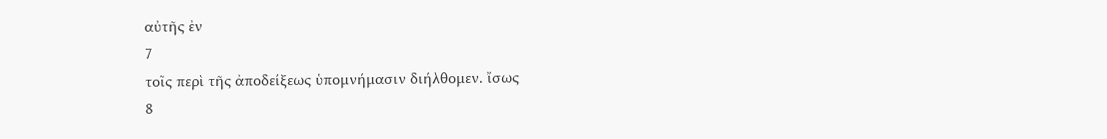αὐτῆς ἐν
7
τοῖς περὶ τῆς ἀποδείξεως ὑπομνήμασιν διήλθομεν. ἴσως
8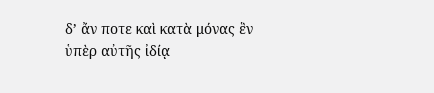δ’ ἄν ποτε καὶ κατὰ μόνας ἓν ὑπὲρ αὐτῆς ἰδίᾳ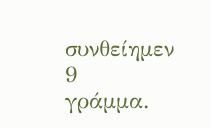συνθείημεν
9
γράμμα.